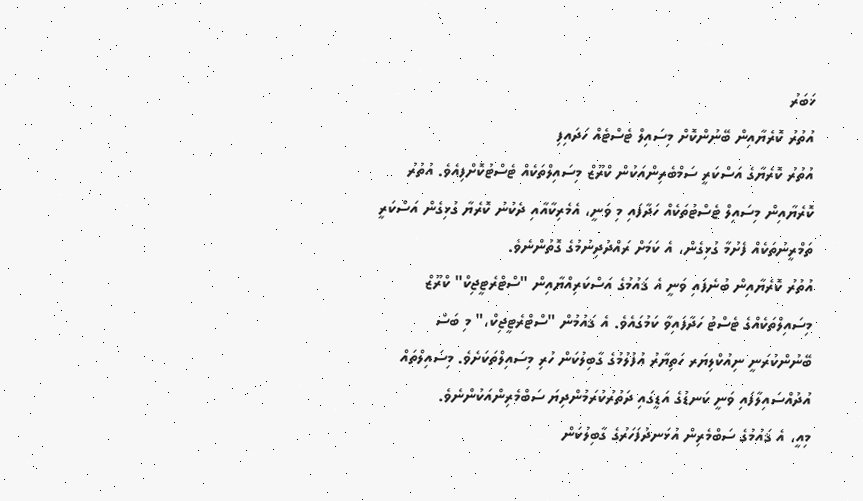ޚަބަރު
އުތުރު ކޮރެޔާއިން ބޭނުންކޮށް މިސައިލް ޓެސްޓެއް ހަދައިފި
އުތުރު ކޮރެޔާގެ އަސްކަރީ ސަމްބެރިންއަކުން ކްރޫޒް މިސައިލްތަކެއް ޓެސްޓުކޮށްފިއެވެ. އުތުރު ކޮރެޔާއިން މިސައިލް ޓެސްޓުތަކެއް ހަދާފައި މި ވަނީ، އެމެރިކާއާއި ދެކުނު ކޮރެޔާ ގުޅިގެން އަސްކަރީ ތަމްރީނުތަކެއް ފެށުމާ ގުޅިގެން، އެ ކަމަށް ރައްދުދިނުމުގެ ގޮތުންނެވެ.
އުތުރު ކޮރެޔާއިން ބުނެފައި ވަނީ އެ ޤައުމުގެ އަސްކަރިއްޔާއިން "ސްޓްރެޓީޖިކް" ކްރޫޒް މިސައިލްތަކެއްގެ ޓެސްޓު ހަދާފައިވާ ކަމުގައެވެ. އެ ޤައުމުން "ސްޓްރެޓީޖިކް،" މި ބަސް ބޭނުންކުރަނީ ނިއުކްލިޔަރ ހަތިޔާރު އުފުލުމުގެ ގާބިލުކަން ހުރި މިސައިލްތަކަށެވެ. މިސައިލްތައް އުދުއްސައިލާފައި ވަނީ ކަނޑުގެ އަޑީގައި ދަތުރުކުރަމުންދިޔަ ސަބްމެރިންއަކުންނެވެ.
މިއީ، އެ ޤައުމުގެ ސަބްމެރިން އުޅަނދުފަހަރުގެ ގާބިލުކަން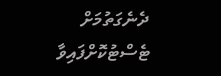ދެނެގަތުމަށް ޓެސްޓުކޮށްފައިވާ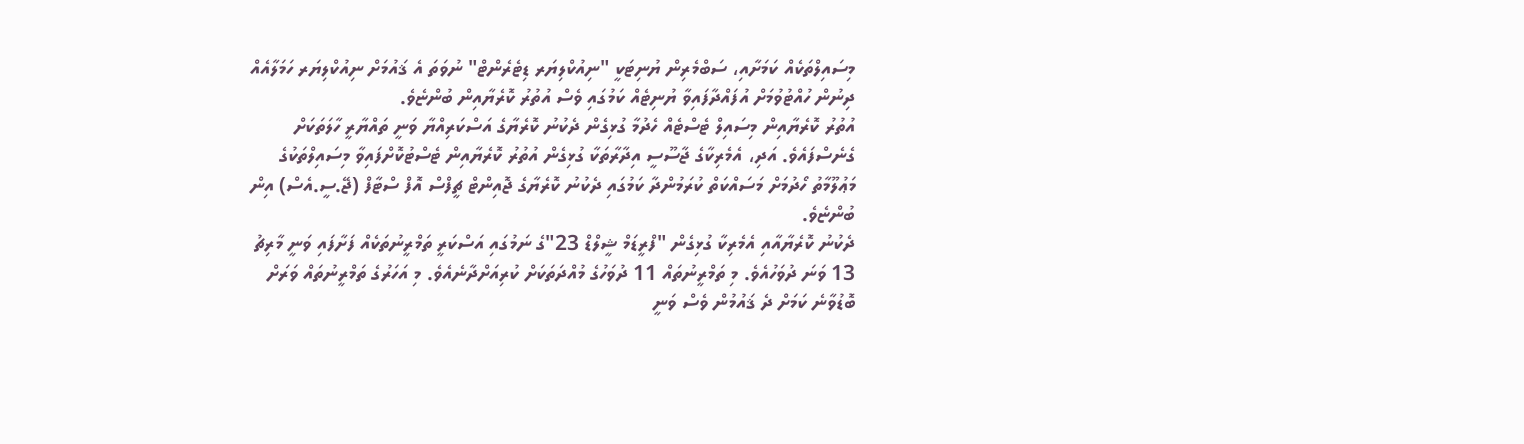މިސައިލްތަކެއް ކަމަށާއި، ސަބްމެރިން ޔުނިޓަކީ "ނިއުކްލިޔަރ ޑިޓެރެންޓް" ނުވަތަ އެ ޤައުމަށް ނިއުކްލިޔަރ ހަމަލާއެއް ދިނުން ހުއްޓުވުމަށް އުފައްދާފައިވާ ޔުނިޓެއް ކަމުގައި ވެސް އުތުރު ކޮރެޔާއިން ބުންޏެވެ.
އުތުރު ކޮރެޔާއިން މިސައިލް ޓެސްޓެއް ހެދުމާ ގުޅިގެން ދެކުނު ކޮރެޔާގެ އަސްކަރިއްޔާ ވަނީ ތައްޔާރީ ހާލަތަކަށް ގެނެސްފައެވެ. އަދި، އެމެރިކާގެ ޖާސޫސީ އިދާރާތަކާ ގުޅިގެން އުތުރު ކޮރެޔާއިން ޓެސްޓުކޮށްފައިވާ މިސައިލްތަކުގެ މަޢުލޫމާތު ހޯދުމަށް މަސައްކަތް ކުރަމުންދާ ކަމުގައި ދެކުނު ކޮރެޔާގެ ޖޮއިންޓް ޗީފްސް އޮފް ސްޓާފް (ޖޭ.ސީ.އެސް) އިން ބުންޏެވެ.
ދެކުނު ކޮރެޔާއާއި އެމެރިކާ ގުޅިގެން "ފްރީޑަމް ޝީލްޑް 23"ގެ ނަމުގައި އަސްކަރީ ތަމްރީނުތަކެއް ފަށާފައި ވަނީ މާރިޗު 13 ވަނަ ދުވަހުއެވެ. މި ތަމްރީނުތައް 11 ދުވަހުގެ މުއްދަތަކަށް ކުރިއަށްދާނެއެވެ. މި އަހަރުގެ ތަމްރީނުތައް ވަރަށް ބޮޑުވާނެ ކަމަށް ދެ ޤައުމުން ވެސް ވަނީ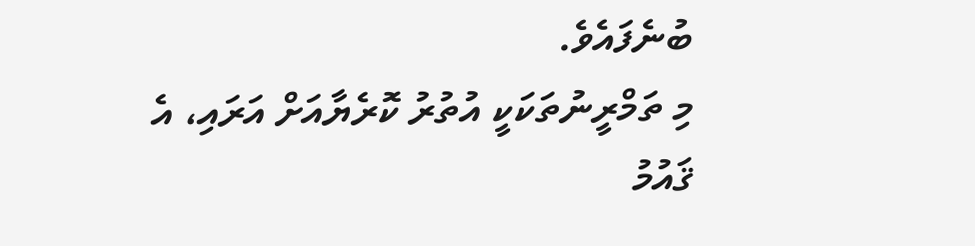ބުނެފައެވެ.
މި ތަމްރީނުތަކަކީ އުތުރު ކޮރެޔާއަށް އަރައި، އެ ޤައުމު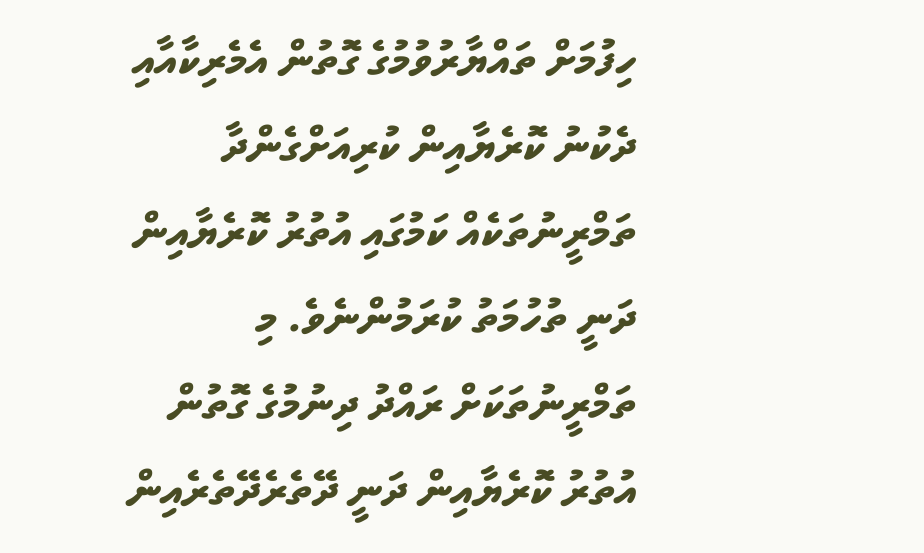ހިފުމަށް ތައްޔާރުވުމުގެ ގޮތުން އެމެރިކާއާއި ދެކުނު ކޮރެޔާއިން ކުރިއަށްގެންދާ ތަމްރީނުތަކެއް ކަމުގައި އުތުރު ކޮރެޔާއިން ދަނީ ތުހުމަތު ކުރަމުންނެވެ. މި ތަމްރީނުތަކަށް ރައްދު ދިނުމުގެ ގޮތުން އުތުރު ކޮރެޔާއިން ދަނީ ދޭތެރެދޭތެރެއިން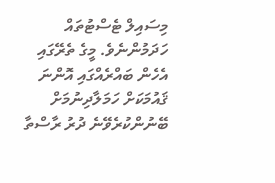މިސައިލް ޓެސްޓުތައް ހަދަމުންނެވެ. މީގެ ތެރޭގައި އެހެން ބައްރެއްގައި އޮންނަ ޤައުމަކަށް ހަމަލާދިނުމަށް ބޭނުންކުރެވޭނެ ދުރު ރާސްތާ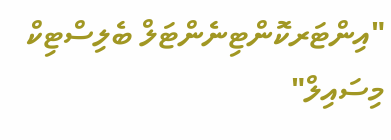"އިންޓަރކޮންޓިނެންޓަލް ބެލިސްޓިކް މިސައިލް"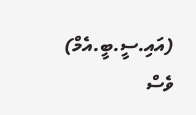(އައި.ސީ.ބީ.އެމް) ވެސް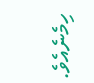ހިމެނެއެވެ.